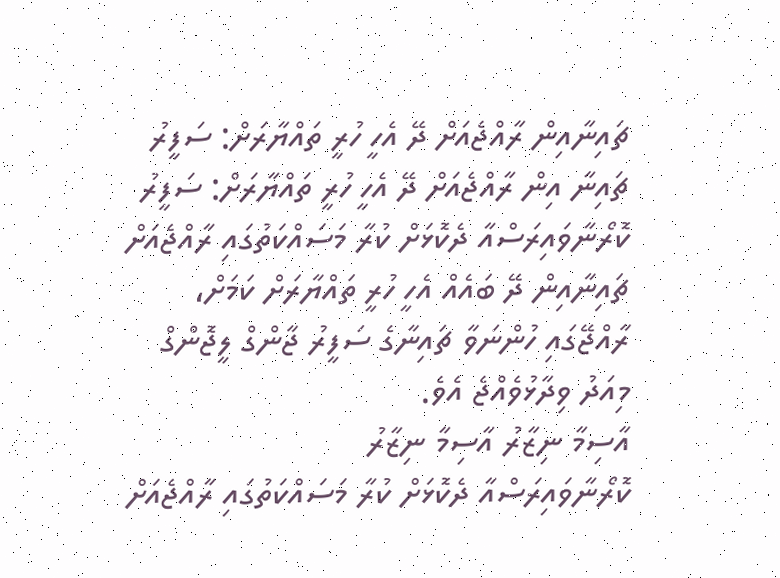ޗައިނާއިން ރާއްޖެއަށް ދޭ އެހީ ހުރީ ތައްޔާރަށް: ސަފީރު
ޗައިނާ އިން ރާއްޖެއަށް ދޭ އެހީ ހުރީ ތައްޔާރަށް: ސަފީރު
ކޮރޯނާވައިރަސްއާ ދެކޮޅަށް ކުރާ މަސައްކަތުގައި ރާއްޖެއަށް ޗައިނާއިން ދޭ ބައެއް އެހީ ހުރީ ތައްޔާރަށް ކަމަށް، ރާއްޖޭގައި ހުންނަވާ ޗައިނާގެ ސަފީރު ޖާންގް ލީޖޮންގް މިއަދު ވިދާޅުވެއްޖެ އެވެ.
އާސިމާ ނިޒާރު އާސިމާ ނިޒާރު
ކޮރޯނާވައިރަސްއާ ދެކޮޅަށް ކުރާ މަސައްކަތުގައި ރާއްޖެއަށް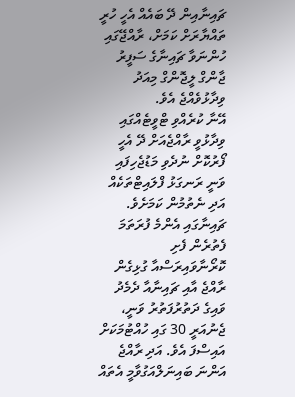ޗައިނާއިން ދޭ ބައެއް އެހީ ހުރީ ތައްޔާރަށް ކަމަށް، ރާއްޖޭގައި ހުންނަވާ ޗައިނާގެ ސަފީރު ޖާންގް ލީޖޮންގް މިއަދު ވިދާޅުވެއްޖެ އެވެ.
އޭނާ ކުރެއްވި ޓްވީޓެއްގައި ވިދާޅުވީ ރާއްޖެއަށް ދޭ އެހީ ފޯރުކޮށް ނުދެވި މަޑުޖެހިފައި ވަނީ ރަނގަޅު ފްލައިޓްތަކެއް އަދި ނެތުމުން ކަމަށެވެ.
ޗައިނާގައި އެންމެ ފުރަތަމަ ފެތުރެން ފެށި ކޮރޯނާވައިރަސްއާ ގުޅިގެން ރާއްޖެ އާއި ޗައިނާއާ ދެމެދު ވައިގެ ދަތުރުފަތުރު ވަނީ، ޖެނުއަރީ 30 ގައި ހުއްޓުމަކަށް އައިސްފަ އެވެ. އަދި ރާއްޖެ އަންނަ ބައިނަލްއަގުވާމީ އެތައް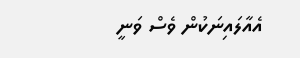އެއާލައިނަކުން ވެސް ވަނީ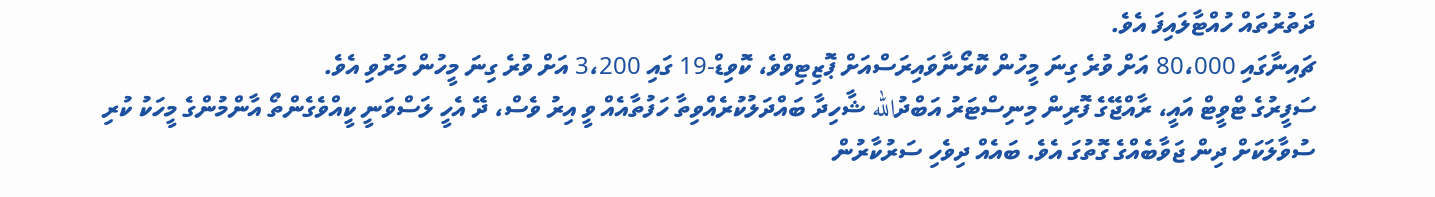ދަތުރުތައް ހުއްޓާލައިފަ އެވެ.
ޗައިނާގައި 80،000 އަށް ވުރެ ގިނަ މީހުން ކޮރޯނާވައިރަސްއަށް ޕޮޒިޓިވްވެ، ކޮވިޑް-19 ގައި 3،200 އަށް ވުރެ ގިނަ މީހުން މަރުވި އެވެ.
ސަފީރުގެ ޓްވީޓް އައީ، ރާއްޖޭގެ ފޮރިން މިނިސްޓަރު އަބްދުالله ޝާހިދާ ބައްދަލުކުރެއްވިތާ ހަފުތާއެއް ވީ އިރު ވެސް، ދޭ އެހީ ލަސްވަނީ ކީއްވެގެންތޯ އާންމުންގެ މީހަކު ކުރި ސުވާލަކަށް ދިން ޖަވާބެއްގެ ގޮތުގަ އެވެ. ބައެއް ދިވެހި ސަރުކާރުން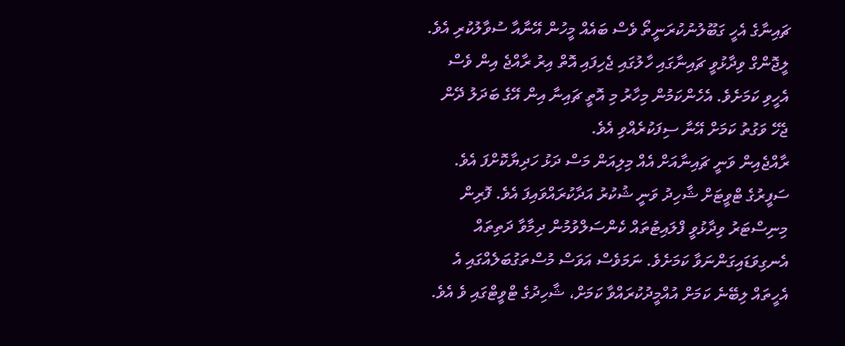ޗައިނާގެ އެހީ ގަބޫލުނުކުރަނީތޯ ވެސް ބައެއް މީހުން އޭނާއާ ސުވާލުކުރި އެވެ.
ލީޖޮންގް ވިދާޅުވީ ޗައިނާގައި ހާލުގައި ޖެހިފައި އޮތް އިރު ރާއްޖެ އިން ވެސް އެހީވި ކަމަށެވެ. އެހެންކަމުން މިހާރު މި އޮތީ ޗައިނާ އިން އޭގެ ބަދަލު ދޭން ޖެހޭ ވަގުތު ކަމަށް އޭނާ ސިފަކުރެއްވި އެވެ.
ރާއްޖެއިން ވަނީ ޗައިނާއަށް އެއް މިލިއަން މަސް ދަޅު ހަދިޔާކޮށްފަ އެވެ.
ސަފީރުގެ ޓްވީޓަށް ޝާހިދު ވަނީ ޝުކުރު އަދާކުރައްވައިފަ އެވެ. ފޮރިން މިނިސްޓަރު ވިދާޅުވީ ފްލައިޓުތައް ކެންސަލްވުމުން ދިމާވާ ދަތިތައް އެނގިވަޑައިގަންނަވާ ކަމަށެވެ. ނަމަވެސް އަވަސް މުސްތަގުބަލެއްގައި އެ އެހީތައް ލިބޭނެ ކަމަށް އުއްމީދުކުރައްވާ ކަމަށް، ޝާހިދުގެ ޓްވީޓްގައި ވެ އެވެ.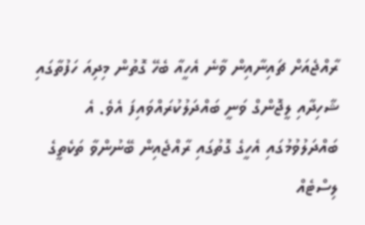ރާއްޖެއަށް ޗައިނާއިން ވާނެ އެހީއާ ބެހޭ ގޮތުން މިދިއަ ހަފުތާގައި ޝާހިދާއި ލީޖޮންގް ވަނީ ބައްދަލުކުރައްވައިފަ އެވެ. އެ ބައްދަލުވުމުގައި އެހީގެ ގޮތުގައި ރާއްޖެއިން ބޭނުންވާ ތަކެތީގެ ލިސްޓެއް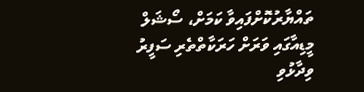ތައްޔާރުކޮށްފައިވާ ކަމަށް، ސޯޝަލް މީޑިއާގައި ވަރަށް ހަރަކާތްތެރި ސަފީރު ވިދާޅުވި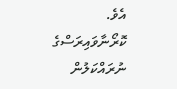އެވެ.
ކޮރޯނާވައިރަސްގެ ނުރައްކަލުން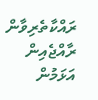ރައްކާތެރިވާން ރާއްޖެއިން އަޅަމުން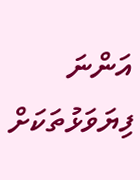އަންނަ ފިޔަވަޅުތަކަށް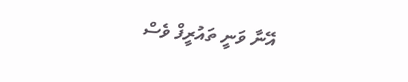އޭނާ ވަނީ ތައުރީފް ވެސް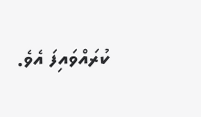ކުރައްވައިފަ އެވެ.